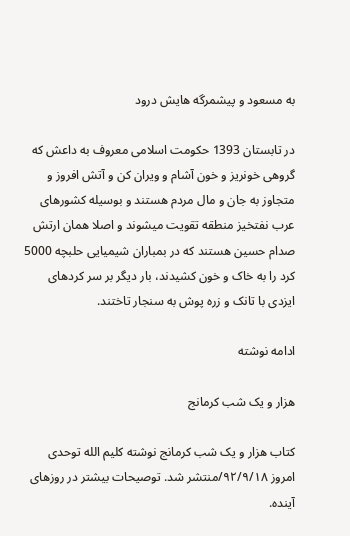به مسعود و پیشمرگه هایش درود

در تابستان 1393 حکومت اسلامی معروف به داعش که گروهی خونریز و خون آشام و ویران کن و آتش افروز و متجاوز به جان و مال مردم هستند و بوسیله کشورهای عرب نفتخیز منطقه تقویت میشوند و اصلا همان ارتش صدام حسین هستند که در بمباران شیمیایی حلبچه 5000 کرد را به خاک و خون کشیدند، بار دیگر بر سر کردهای ایزدی با تانک و زره پوش به سنجار تاختند.

ادامه نوشته

هزار و یک شب کرمانج

کتاب هزار و یک شب کرمانج نوشته کلیم الله توحدی امروز ۹۲/۹/۱۸/منتشر شد. توصیحات بیشتر در روزهای آینده.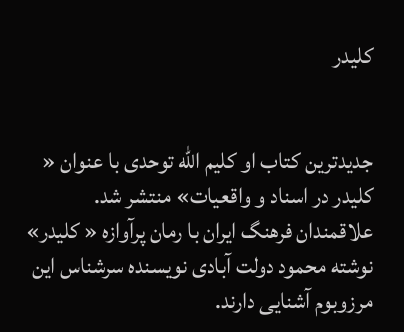کلیدر


جدیدترین کتاب او کلیم الله توحدی با عنوان « کلیدر در اسناد و واقعیات» منتشر شد. علاقمندان فرهنگ ایران با رمان پرآوازه « کلیدر» نوشته محمود دولت آبادی نویسنده سرشناس این مرزوبوم آشنایی دارند.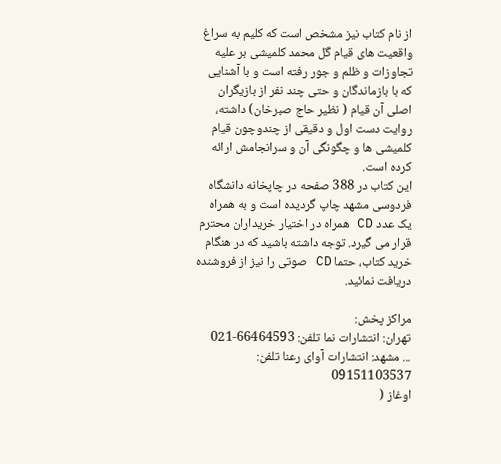از نام کتاب نیز مشخص است که کلیم به سراغ واقعیت های قیام گل محمد کلمیشی بر علیه تجاوزات و ظلم و جور رفته است و با آشنایی که با بازماندگان و حتی چند نفر از بازیگران اصلی آن قیام ( نظیر حاج صبرخان) داشته، روایت دست اول و دقیقی از چندوچون قیام کلمیشی ها و چگونگی آن و سرانجامش ارائه کرده است.
این کتاب در 388 صفحه در چاپخانه دانشگاه فردوسی مشهد چاپ گردیده است و به همراه یک عدد CD همراه در اختیار خریداران محترم قرار می گیرد. توجه داشته باشید که در هنگام خرید کتاب، حتما CD صوتی را نیز از فروشنده دریافت نمائید.

مراکز پخش:
تهران: انتشارات نما تلفن: 66464593-021
... مشهد: انتشارات آوای رعنا تلفن: 09151103537
اوغاز (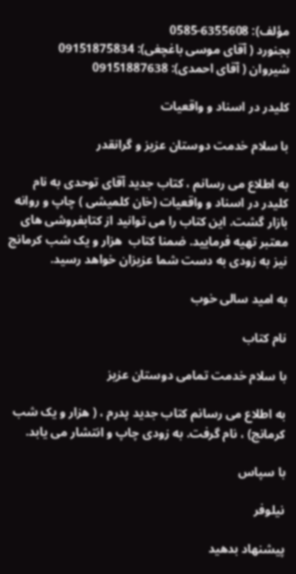مؤلف): 6355608-0585
بجنورد ( آقای موسی باغچغی): 09151875834
شیروان ( آقای احمدی): 09151887638

کلیدر در اسناد و واقعیات

با سلام خدمت دوستان عزیز و گرانقدر

به اطلاع می رسانم ، کتاب جدید آقای توحدی به نام  کلیدر در اسناد و واقعیات (خان کلمیشی ) چاپ و روانه بازار گشت. این کتاب را می توانید از کتابفروشی های معتبر تهیه فرمایید. ضمنا کتاب  هزار و یک شب کرمانج نیز به زودی به دست شما عزیزان خواهد رسید.

به امید سالی خوب

نام کتاب

با سلام خدمت تمامی دوستان عزیز

به اطلاع می رسانم کتاب جدید پدرم ، ( هزار و یک شب کرمانج) ، نام گرفت. به زودی چاپ و انتشار می یابد.

با سپاس

نیلوفر

پیشنهاد بدهید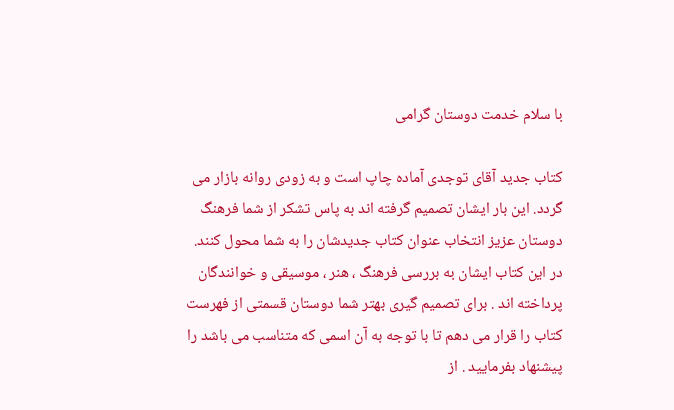با سلام خدمت دوستان گرامی

کتاب جدید آقای توجدی آماده چاپ است و به زودی روانه بازار می گردد. این بار ایشان تصمیم گرفته اند به پاس تشکر از شما فرهنگ دوستان عزیز انتخاب عنوان کتاب جدیدشان را به شما محول کنند. در این کتاب ایشان به بررسی فرهنگ ، هنر ، موسیقی و خوانندگان پرداخته اند . برای تصمیم گیری بهتر شما دوستان قسمتی از فهرست کتاب را قرار می دهم تا با توجه به آن اسمی که متناسب می باشد را پیشنهاد بفرمایید . از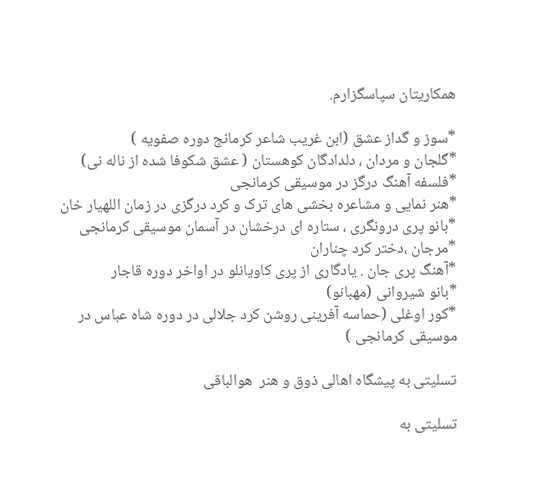همکاریتان سپاسگزارم.

*سوز و گداز عشق (ابن غریب شاعر کرمانج دوره صفویه )
*گلجان و مردان ، دلدادگان کوهستان ( عشق شکوفا شده از ناله نی)
*فلسفه آهنگ درگز در موسیقی کرمانجی
*هنر نمایی و مشاعره بخشی های ترک و کرد درگزی در زمان اللهیار خان
*بانو پری درونگری ، ستاره ای درخشان در آسمان موسیقی کرمانجی
*مرجان ،دختر کرد چناران
*آهنگ پری جان . یادگاری از پری کاویانلو در اواخر دوره قاجار
*بانو شیروانی (مهبانو)
*کور اوغلی (حماسه آفرینی روشن کرد جلالی در دوره شاه عباس در موسیقی کرمانجی )

تسلیتی به پیشگاه اهالی ذوق و هنر  هوالباقی

تسلیتی به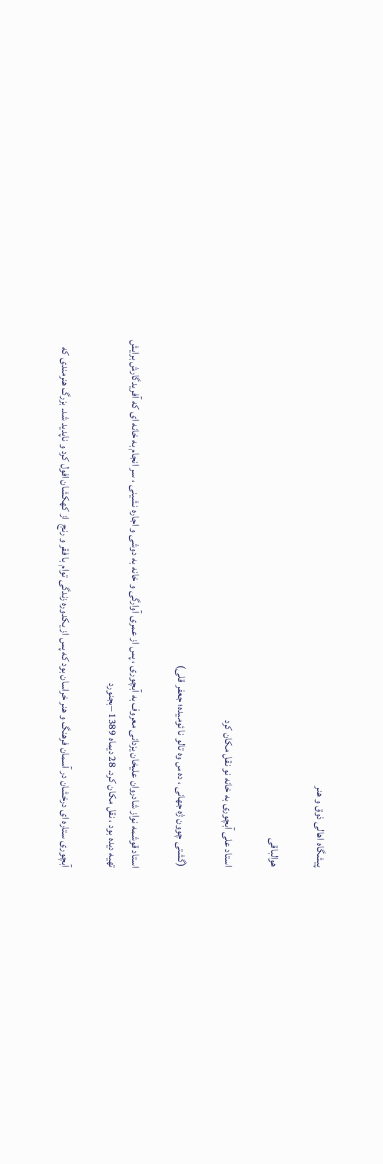پیشگاه اهالی ذوق و هنر

هوالباقی

استاد علی آبچوری به خانه نو نقل مکان کرد

(گشتی چوون ژه جهانی ، ده س وه تالو نا ئومیده؛ جعفر قلی)

استاد قوشمه نواز شادروان علیخان یزدانی معروف به آبچوری ، پس از عمری آوارگی و خانه به دوشی و اجاره نشینی ، سر انجام به خانه ای که آفریدگارش برایش تهیه دیده بود ، نقل مکان کرد. 28 دیماه 1389 –بجنورد

آبچوری ستاره ای درخشان در آسمان فرهنگ و هنر خراسان بود که پس از یکدوره زندگی توام با فقر و رنج  از کهکشان افول کرد و ناپدید شد. بزرگ هنرمندی که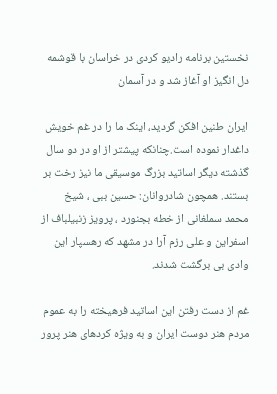نخستین برنامه رادیو کردی در خراسان با قوشمه دل انگیز او آغاز شد و در آسمان

ایران طنین افکن گردید، اینک ما را در غم خویش داغدار نموده است.چنانکه پیشتر از او در دو سال گذشته دیگر اساتید بزرگ موسیقی ما نیز رخت بر بستند. همچون شادروانان: حسین ببی ، شیخ محمد سملغانی از خطه بجنورد ، پرویز زنبیلباف از اسفراین و علی رزم آرا در مشهد که رهسپار این وادی بی برگشت شدند.

غم از دست رفتن این اساتید فرهیخته را به عموم مردم هنر دوست ایران و به ویژه کردهای هنر پرور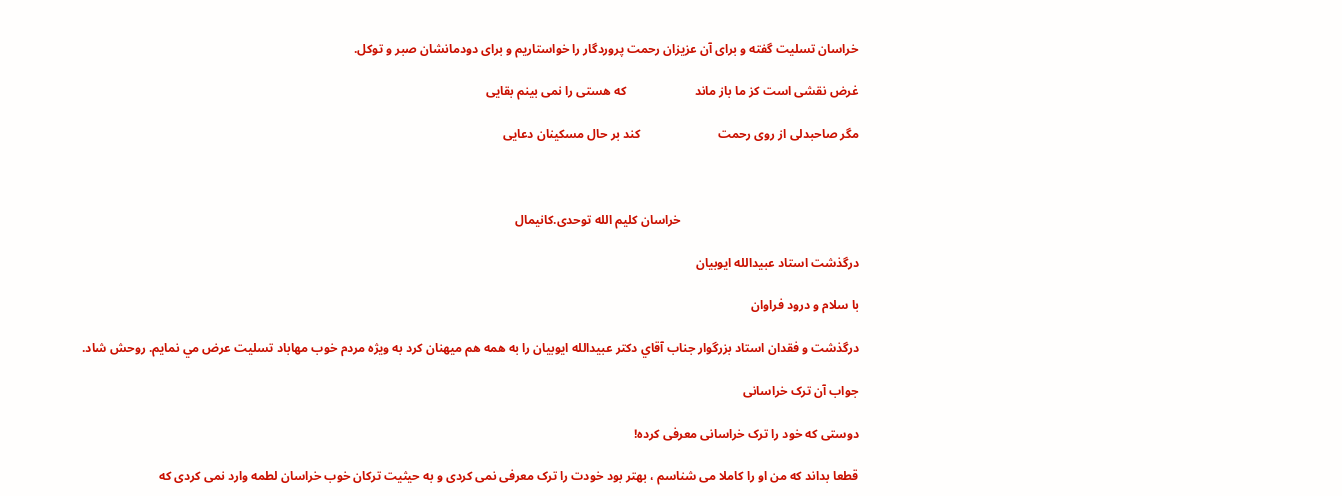خراسان تسلیت گفته و برای آن عزیزان رحمت پروردگار را خواستاریم و برای دودمانشان صبر و توکل.

غرض نقشی است کز ما باز ماند                      که هستی را نمی بینم بقایی

مگر صاحبدلی از روی رحمت                         کند بر حال مسکینان دعایی



                                                         خراسان کلیم الله توحدی.کانیمال

درگذشت استاد عبيدالله ايوبيان

با سلام و درود فراوان

درگذشت و فقدان استاد بزرگوار جناب آقاي دكتر عبيدالله ايوبيان را به همه هم ميهنان كرد به وي‍ژه مردم خوب مهاباد تسليت عرض مي نمايم. روحش شاد.

جواب آن ترک خراسانی

دوستی که خود را ترک خراسانی معرفی کرده!

قطعا بداند که من او را کاملا می شناسم ، بهتر بود خودت را ترک معرفی نمی کردی و به حیثیت ترکان خوب خراسان لطمه وارد نمی کردی که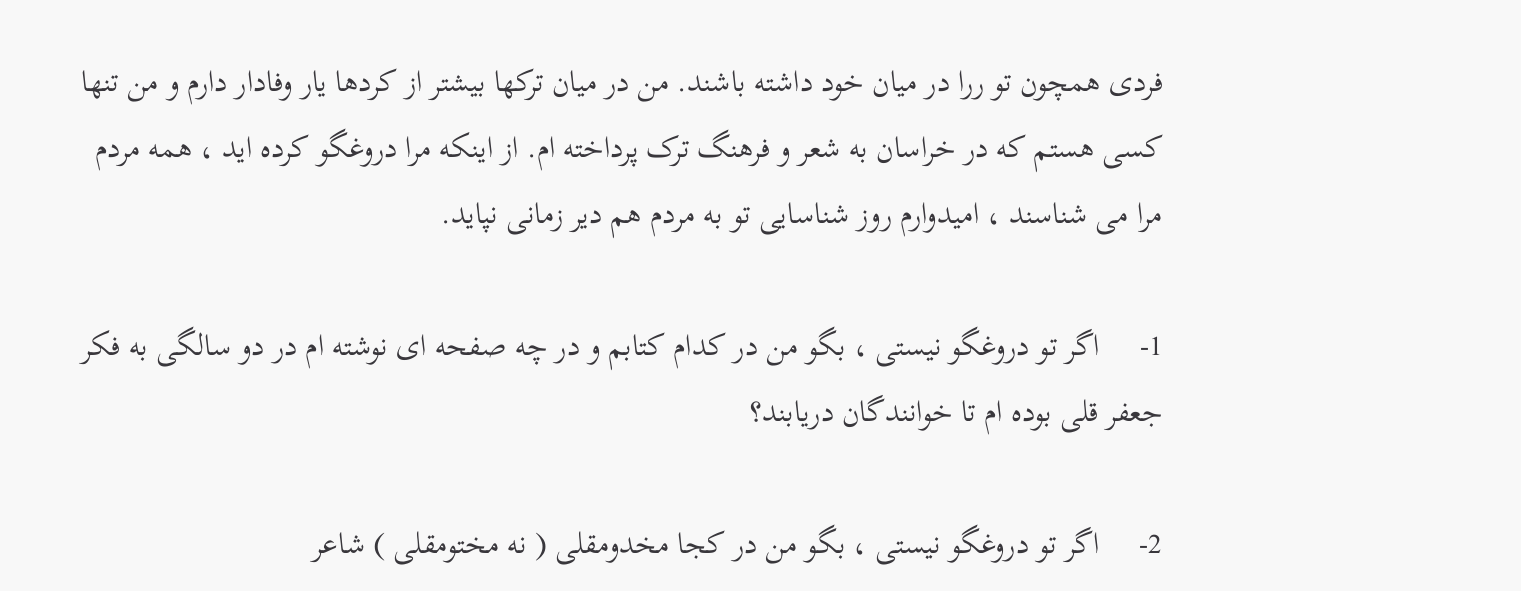فردی همچون تو ررا در میان خود داشته باشند. من در میان ترکها بیشتر از کردها یار وفادار دارم و من تنها کسی هستم که در خراسان به شعر و فرهنگ ترک پرداخته ام. از اینکه مرا دروغگو کرده اید ، همه مردم مرا می شناسند ، امیدوارم روز شناسایی تو به مردم هم دیر زمانی نپاید.

1-     اگر تو دروغگو نیستی ، بگو من در کدام کتابم و در چه صفحه ای نوشته ام در دو سالگی به فکر جعفر قلی بوده ام تا خوانندگان دریابند؟

2-     اگر تو دروغگو نیستی ، بگو من در کجا مخدومقلی ( نه مختومقلی ) شاعر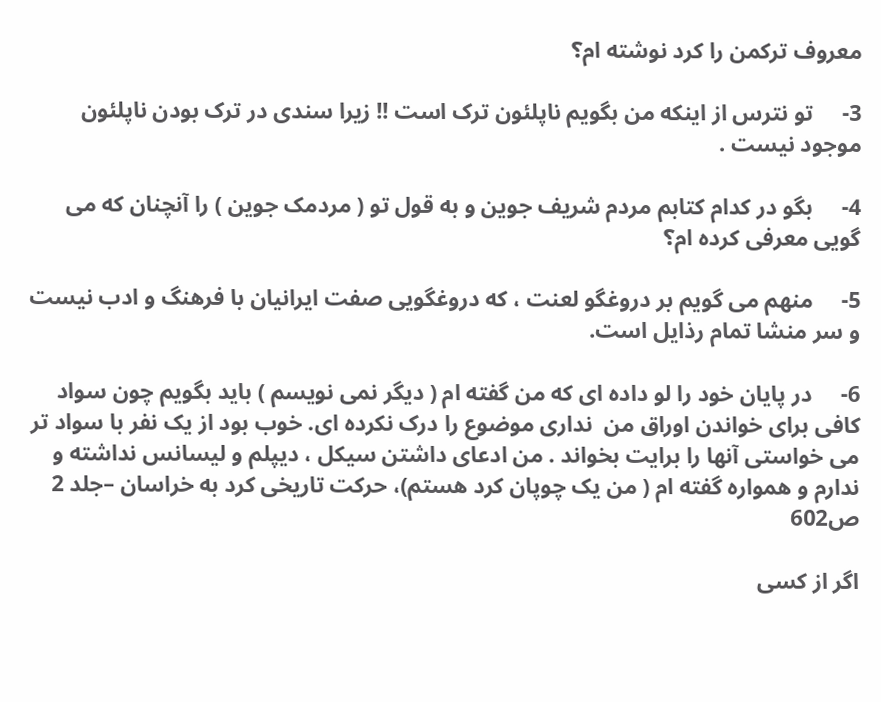معروف ترکمن را کرد نوشته ام؟

3-     تو نترس از اینکه من بگویم ناپلئون ترک است !! زیرا سندی در ترک بودن ناپلئون موجود نیست .

4-     بگو در کدام کتابم مردم شریف جوین و به قول تو ( مردمک جوین ) را آنچنان که می گویی معرفی کرده ام؟

5-     منهم می گویم بر دروغگو لعنت ، که دروغگویی صفت ایرانیان با فرهنگ و ادب نیست و سر منشا تمام رذایل است.

6-     در پایان خود را لو داده ای که من گفته ام ( دیگر نمی نویسم ) باید بگویم چون سواد کافی برای خواندن اوراق من  نداری موضوع را درک نکرده ای. خوب بود از یک نفر با سواد تر می خواستی آنها را برایت بخواند . من ادعای داشتن سیکل ، دیپلم و لیسانس نداشته و ندارم و همواره گفته ام ( من یک چوپان کرد هستم)، حرکت تاریخی کرد به خراسان –جلد 2 ص602

اگر از کسی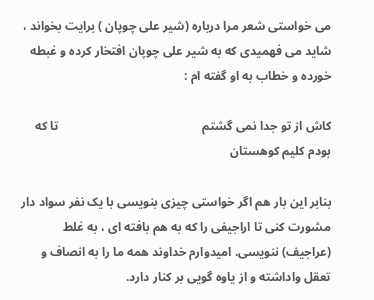می خواستی شعر مرا درباره (شیر علی چوپان ) برایت بخواند ، شاید می فهمیدی که به شیر علی چوپان افتخار کرده و غبطه خورده و خطاب به او گفته ام :

کاش از تو جدا نمی گشتم                                              تا که بودم کلیم کوهستان

بنابر این بار هم اگر خواستی چیزی بنویسی با یک نفر سواد دار مشورت کنی تا اراجیفی را که به هم بافته ای ، به غلط (عراجیف) ننویسی. امیدوارم خداوند همه ما را به انصاف و تعقل واداشته و از یاوه گویی بر کنار دارد.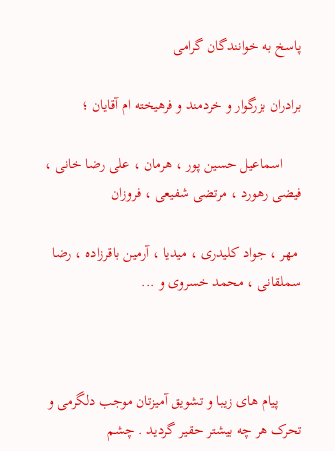پاسخ به خوانندگان گرامی

برادران بزرگوار و خردمند و فرهیخته ام آقایان ؛

     اسماعیل حسین پور ، هرمان ، علی رضا خانی ، فیضی رهورد ، مرتضی شفیعی ، فروزان

 مهر ، جواد کلیدری ، میدیا ، آرمین باقرزاده ، رضا سملقانی ، محمد خسروی و ...



      پیام های زیبا و تشویق آمیزتان موجب دلگرمی و تحرک هر چه بیشتر حقیر گردید . چشم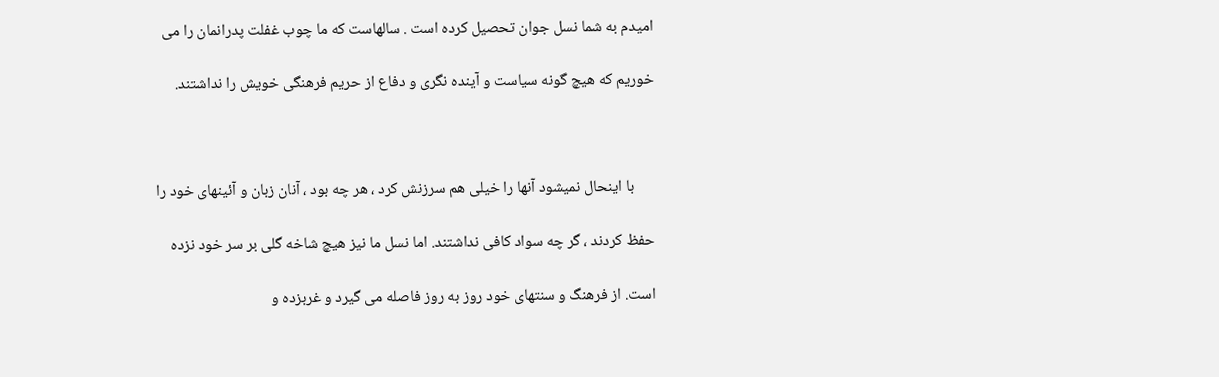امیدم به شما نسل جوان تحصیل کرده است . سالهاست که ما چوب غفلت پدرانمان را می

خوریم که هیچ گونه سیاست و آینده نگری و دفاع از حریم فرهنگی خویش را نداشتند.



      با اینحال نمیشود آنها را خیلی هم سرزنش کرد ، هر چه بود ، آنان زبان و آئینهای خود را

حفظ کردند ، گر چه سواد کافی نداشتند. اما نسل ما نیز هیچ شاخه گلی بر سر خود نزده

است. از فرهنگ و سنتهای خود روز به روز فاصله می گیرد و غربزده و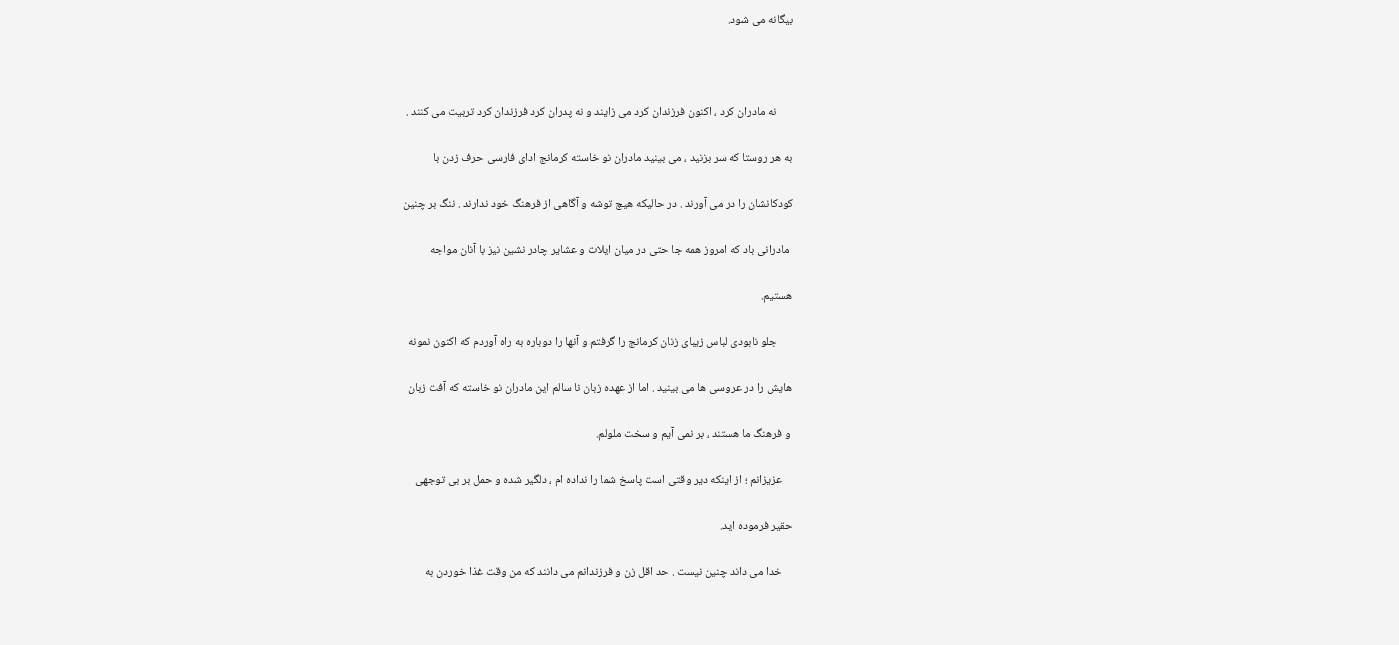بیگانه می شود.



      نه مادران کرد ، اکنون فرزندان کرد می زایند و نه پدران کرد فرزندان کرد تربیت می کنند .

به هر روستا که سر بزنید ، می بینید مادران نو خاسته کرمانج ادای فارسی حرف زدن با

کودکانشان را در می آورند . در حالیکه هیچ توشه و آگاهی از فرهنگ خود ندارند . ننگ بر چنین

 مادرانی باد که امروز همه جا حتی در میان ایلات و عشایر چادر نشین نیز با آنان مواجه

هستیم.

      جلو نابودی لباس زیبای زنان کرمانج را گرفتم و آنها را دوباره به راه آوردم که اکنون نمونه

هایش را در عروسی ها می بینید . اما از عهده زبان نا سالم این مادران نو خاسته که آفت زبان

 و فرهنگ ما هستند ، بر نمی آیم و سخت ملولم.

    عزیزانم ؛ از اینکه دیر وقتی است پاسخ شما را نداده ام ، دلگیر شده و حمل بر بی توجهی

حقیر فرموده اید.

    خدا می داند چنین نیست . حد اقل زن و فرزندانم می دانند که من وقت غذا خوردن به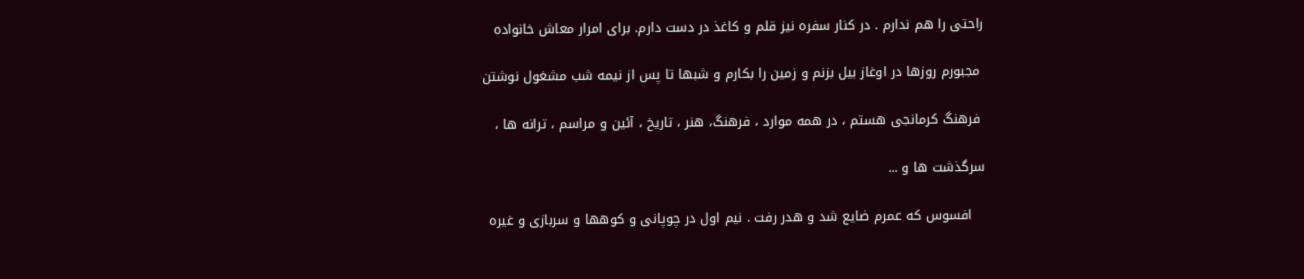راحتی را هم ندارم . در کنار سفره نیز قلم و کاغذ در دست دارم. برای امرار معاش خانواده

 مجبورم روزها در اوغاز بیل بزنم و زمین را بکارم و شبها تا پس از نیمه شب مشغول نوشتن

 فرهنگ کرمانجی هستم ، در همه موارد ، فرهنگ، هنر ، تاریخ ، آئین و مراسم ، ترانه ها ،

سرگذشت ها و ...

   افسوس که عمرم ضایع شد و هدر رفت . نیم اول در چوپانی و کوهها و سربازی و غیره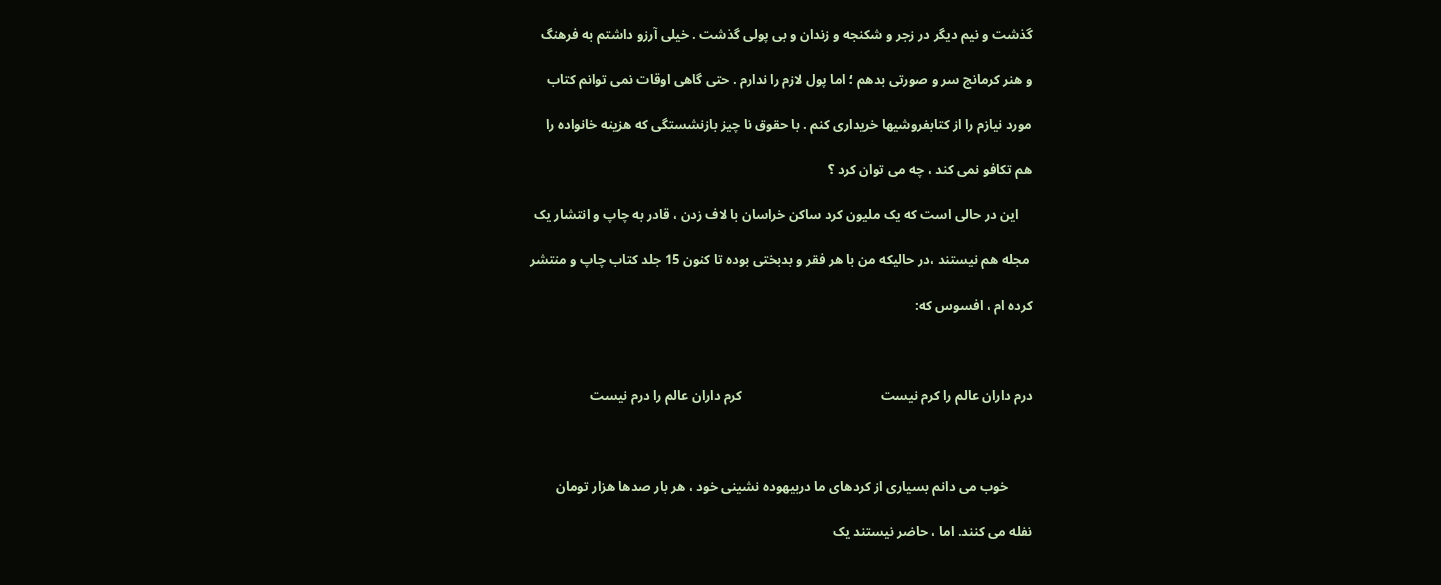گذشت و نیم دیگر در زجر و شکنجه و زندان و بی پولی گذشت . خیلی آرزو داشتم به فرهنگ

و هنر کرمانج سر و صورتی بدهم ؛ اما پول لازم را ندارم . حتی گاهی اوقات نمی توانم کتاب

مورد نیازم را از کتابفروشیها خریداری کنم . با حقوق نا چیز بازنشستگی که هزینه خانواده را

هم تکافو نمی کند ، چه می توان کرد ؟

    این در حالی است که یک ملیون کرد ساکن خراسان با لاف زدن ، قادر به چاپ و انتشار یک

 مجله هم نیستند ،در حالیکه من با هر فقر و بدبختی بوده تا کنون 15 جلد کتاب چاپ و منتشر

کرده ام ، افسوس که:



درم داران عالم را کرم نیست                                         کرم داران عالم را درم نیست



       خوب می دانم بسیاری از کردهای ما دربیهوده نشینی خود ، هر بار صدها هزار تومان

نفله می کنند. اما ، حاضر نیستند یک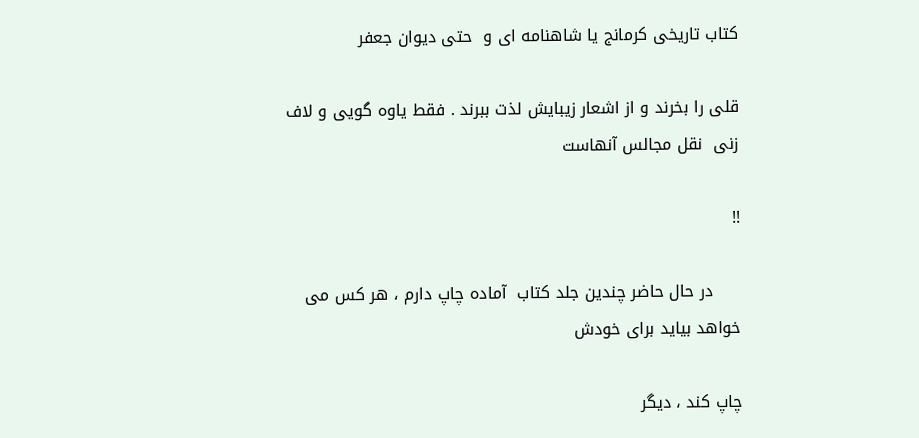کتاب تاریخی کرمانج یا شاهنامه ای و  حتی دیوان جعفر

قلی را بخرند و از اشعار زیبایش لذت ببرند . فقط یاوه گویی و لاف زنی  نقل مجالس آنهاست

!!

     در حال حاضر چندین جلد کتاب  آماده چاپ دارم ، هر کس می خواهد بیاید برای خودش

چاپ کند ، دیگر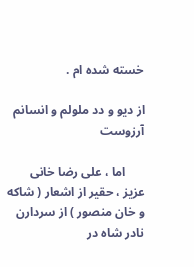خسته شده ام .

از دیو و دد ملولم و انسانم آرزوست

      اما ، علی رضا خانی عزیز ، حقیر از اشعار ( شاکه و خان منصور ) از سردارن نادر شاه در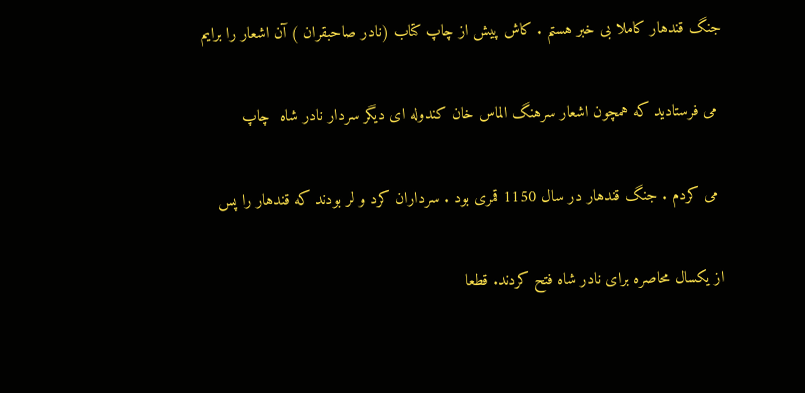جنگ قندهار کاملا بی خبر هستم . کاش پیش از چاپ کتاب (نادر صاحبقران ) آن اشعار را برایم

 می فرستادید که همچون اشعار سرهنگ الماس خان کندوله ای دیگر سردار نادر شاه  چاپ

 می کردم . جنگ قندهار در سال 1150 قمری بود . سرداران کرد و لر بودند که قندهار را پس

از یکسال محاصره برای نادر شاه فتح کردند. قطعا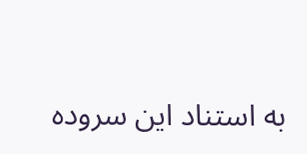به استناد این سروده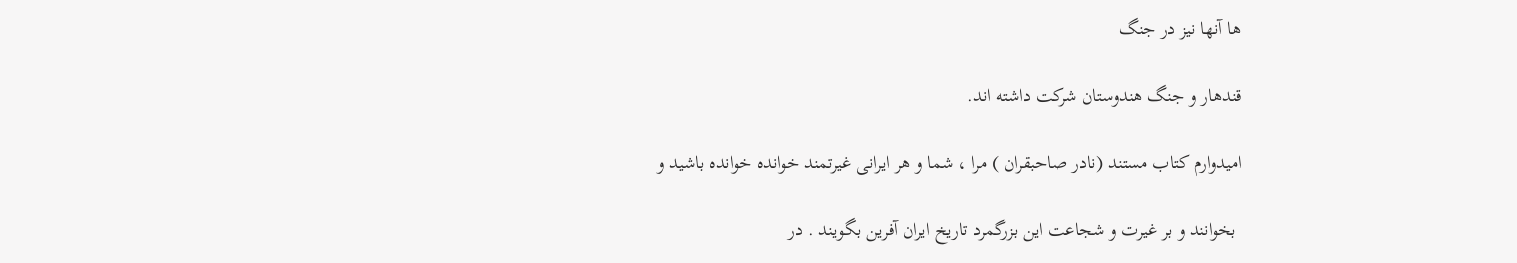ها آنها نیز در جنگ

قندهار و جنگ هندوستان شرکت داشته اند.

امیدوارم کتاب مستند (نادر صاحبقران ) مرا ، شما و هر ایرانی غیرتمند خوانده خوانده باشید و

 بخوانند و بر غیرت و شجاعت این بزرگمرد تاریخ ایران آفرین بگویند . در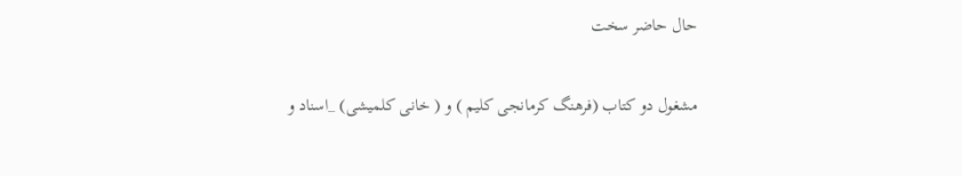حال حاضر سخت

مشغول دو کتاب (فرهنگ کرمانجی کلیم ) و ( خانی کلمیشی) _اسناد و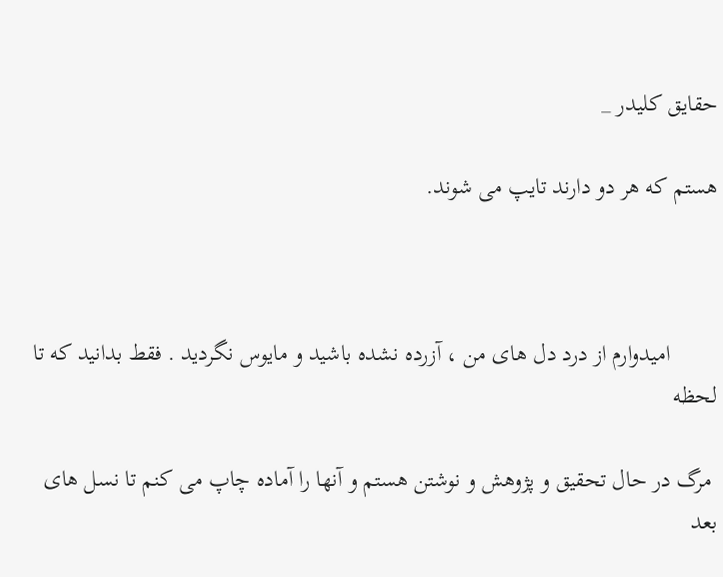حقایق کلیدر _

هستم که هر دو دارند تایپ می شوند.



        امیدوارم از درد دل های من ، آزرده نشده باشید و مایوس نگردید . فقط بدانید که تا لحظه

 مرگ در حال تحقیق و پژوهش و نوشتن هستم و آنها را آماده چاپ می کنم تا نسل های بعد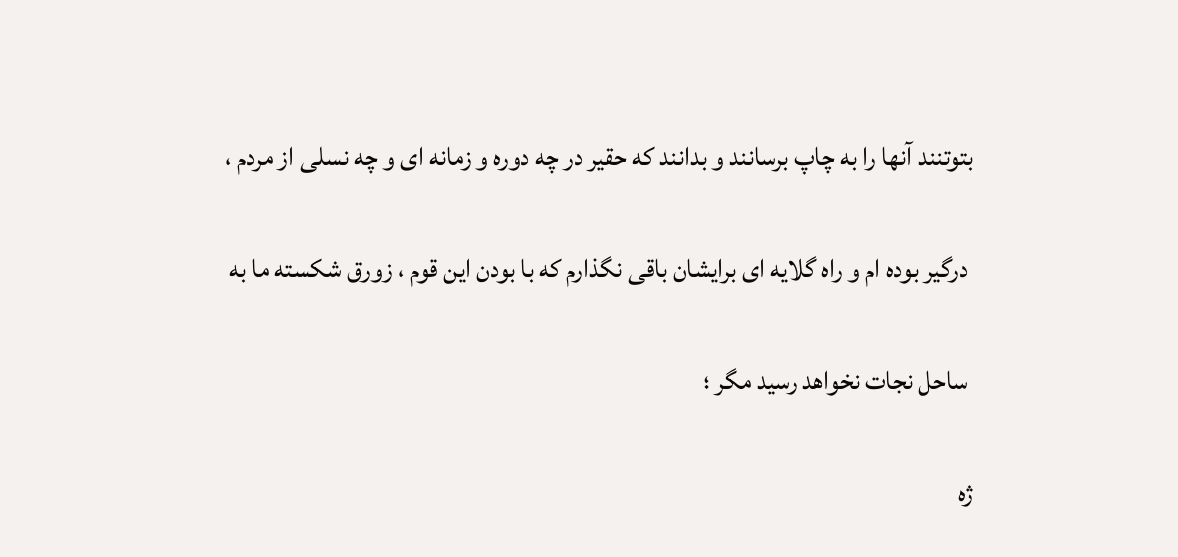بتوتنند آنها را به چاپ برسانند و بدانند که حقیر در چه دوره و زمانه ای و چه نسلی از مردم ،

 درگیر بوده ام و راه گلایه ای برایشان باقی نگذارم که با بودن این قوم ، زورق شکسته ما به

 ساحل نجات نخواهد رسید مگر ؛

ژه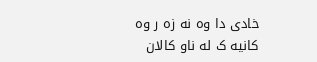خادی دا وه نه زه ر وه                                        کانیه ک له ناو کالان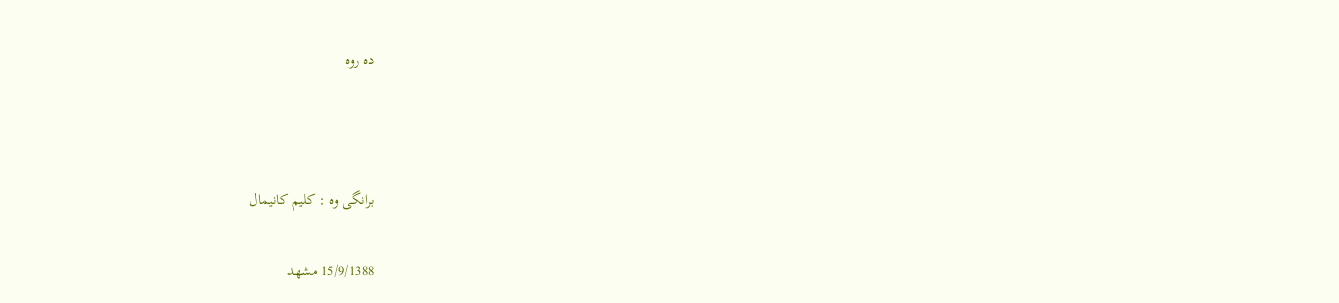ده روه



برانگی وه : کلیم کانیمال

15/9/1388 مشهد